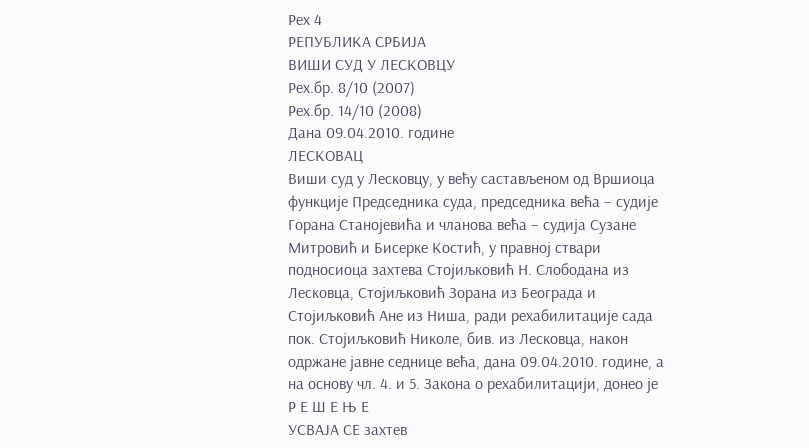Рех 4
РЕПУБЛИКА СРБИЈА
ВИШИ СУД У ЛЕСКОВЦУ
Рех.бр. 8/10 (2007)
Рех.бр. 14/10 (2008)
Дана 09.04.2010. године
ЛЕСКОВАЦ
Виши суд у Лесковцу, у већу састављеном од Вршиоца функције Председника суда, председника већа – судије Горана Станојевића и чланова већа – судија Сузане Митровић и Бисерке Костић, у правној ствари подносиоца захтева Стојиљковић Н. Слободана из Лесковца, Стојиљковић Зорана из Београда и Стојиљковић Ане из Ниша, ради рехабилитације сада пок. Стојиљковић Николе, бив. из Лесковца, након одржане јавне седнице већа, дана 09.04.2010. године, а на основу чл. 4. и 5. Закона о рехабилитацији, донео је
Р Е Ш Е Њ Е
УСВАЈА СЕ захтев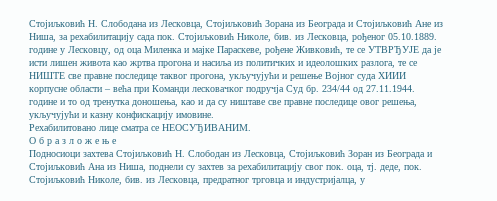Стојиљковић Н. Слободана из Лесковца, Стојиљковић Зорана из Београда и Стојиљковић Ане из Ниша, за рехабилитацију сада пок. Стојиљковић Николе, бив. из Лесковца, рођеног 05.10.1889. године у Лесковцу, од оца Миленка и мајке Параскеве, рођене Живковић, те се УТВРЂУЈЕ да је исти лишен живота као жртва прогона и насиља из политичких и идеолошких разлога, те се НИШТЕ све правне последице таквог прогона, укључујући и решење Војног суда XИИИ корпусне области – већа при Команди лесковачког подручја Суд бр. 234/44 од 27.11.1944. године и то од тренутка доношења, као и да су ништаве све правне последице овог решења, укључујући и казну конфискацију имовине.
Рехабилитовано лице сматра се НЕОСУЂИВАНИМ.
О б р а з л о ж е њ е
Подносиоци захтева Стојиљковић Н. Слободан из Лесковца, Стојиљковић Зоран из Београда и Стојиљковић Ана из Ниша, поднели су захтев за рехабилитацију свог пок. оца, тј. деде, пок. Стојиљковић Николе, бив. из Лесковца, предратног трговца и индустријалца, у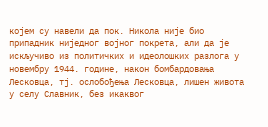којем су навели да пок. Никола није био припадник ниједног војног покрета, али да је искључиво из политичких и идеолошких разлога у новембру 1944. године, након бомбардовања Лесковца, тј. ослобођења Лесковца, лишен живота у селу Славник, без икаквог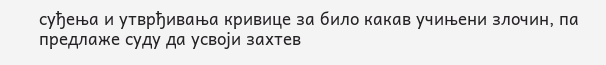суђења и утврђивања кривице за било какав учињени злочин, па предлаже суду да усвоји захтев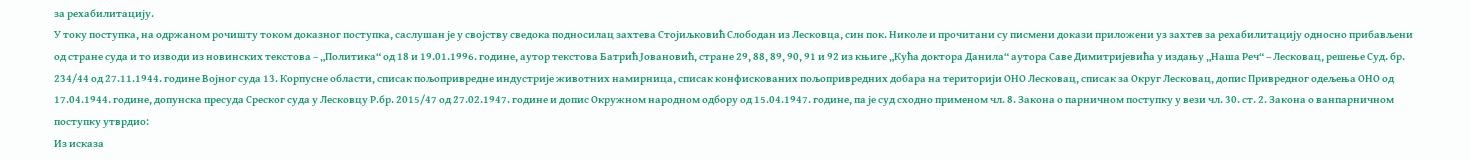за рехабилитацију.
У току поступка, на одржаном рочишту током доказног поступка, саслушан је у својству сведока подносилац захтева Стојиљковић Слободан из Лесковца, син пок. Николе и прочитани су писмени докази приложени уз захтев за рехабилитацију односно прибављени од стране суда и то изводи из новинских текстова – „Политика“ од 18 и 19.01.1996. године, аутор текстова Батрић Јовановић, стране 29, 88, 89, 90, 91 и 92 из књиге „Кућа доктора Данила“ аутора Саве Димитријевића у издању „Наша Реч“ – Лесковац, решење Суд. бр. 234/44 од 27.11.1944. године Војног суда 13. Корпусне области, списак пољопривредне индустрије животних намирница, списак конфискованих пољопривредних добара на територији ОНО Лесковац, списак за Округ Лесковац, допис Привредног одељења ОНО од 17.04.1944. године, допунска пресуда Среског суда у Лесковцу Р.бр. 2015/47 од 27.02.1947. године и допис Окружном народном одбору од 15.04.1947. године, па је суд сходно применом чл. 8. Закона о парничном поступку у вези чл. 30. ст. 2. Закона о ванпарничном поступку утврдио:
Из исказа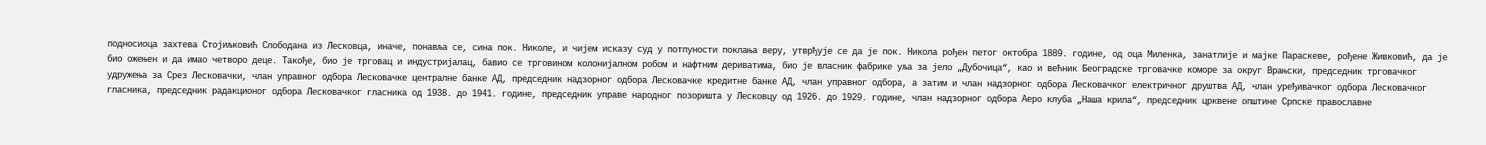подносиоца захтева Стојиљковић Слободана из Лесковца, иначе, понавља се, сина пок. Николе, и чијем исказу суд у потпуности поклања веру, утврђује се да је пок. Никола рођен петог октобра 1889. године, од оца Миленка, занатлије и мајке Параскеве, рођене Живковић, да је био ожењен и да имао четворо деце. Такође, био је трговац и индустријалац, бавио се трговином колонијалном робом и нафтним дериватима, био је власник фабрике уља за јело „Дубочица“, као и већник Београдске трговачке коморе за округ Врањски, председник трговачког удружења за Срез Лесковачки, члан управног одбора Лесковачке централне банке АД, председник надзорног одбора Лесковачке кредитне банке АД, члан управног одбора, а затим и члан надзорног одбора Лесковачког електричног друштва АД, члан уређивачког одбора Лесковачког гласника, председник радакционог одбора Лесковачког гласника од 1938. до 1941. године, председник управе народног позоришта у Лесковцу од 1926. до 1929. године, члан надзорног одбора Аеро клуба „Наша крила“, председник црквене општине Српске православне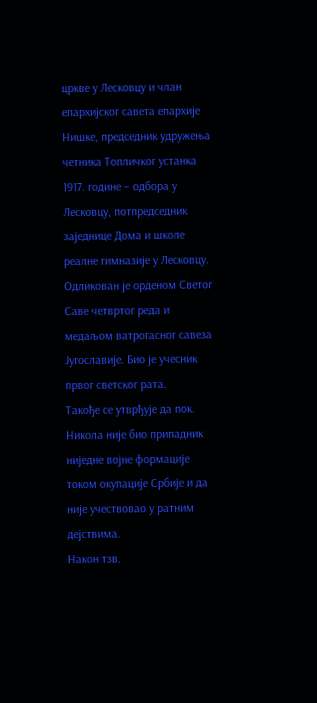цркве у Лесковцу и члан епархијског савета епархије Нишке, председник удружења четника Топличког устанка 1917. године – одбора у Лесковцу, потпредседник заједнице Дома и школе реалне гимназије у Лесковцу. Одликован је орденом Светог Саве четвртог реда и медаљом ватрогасног савеза Југославије. Био је учесник првог светског рата.
Такође се утврђује да пок. Никола није био припадник ниједне војне формације током окупације Србије и да није учествовао у ратним дејствима.
Након тзв.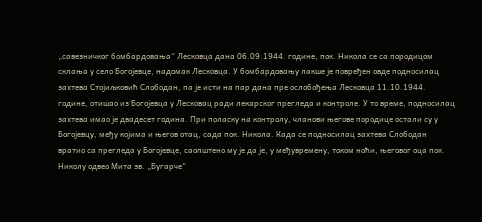„савезничког бомбардовања“ Лесковца дана 06.09.1944. године, пок. Никола се са породицом склања у село Богојевце, надомак Лесковца. У бомбардовању лакше је повређен овде подносилац захтева Стојиљковић Слободан, па је исти на пар дана пре ослобођења Лесковца 11.10.1944. године, отишао из Богојевца у Лесковац ради лекарског прегледа и контроле. У то време, подносилац захтева имао је двадесет година. При поласку на контролу, чланови његове породице остали су у Богојевцу, међу којима и његов отац, сада пок. Никола. Када се подносилац захтева Слободан вратио са прегледа у Богојевце, саопштено му је да је, у међувремену, током ноћи, његовог оца пок. Николу одвео Мита зв. „Бугарче“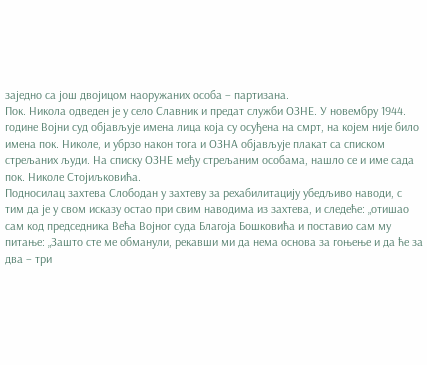заједно са још двојицом наоружаних особа – партизана.
Пок. Никола одведен је у село Славник и предат служби ОЗНЕ. У новембру 1944. године Војни суд објављује имена лица која су осуђена на смрт, на којем није било имена пок. Николе, и убрзо након тога и ОЗНА објављује плакат са списком стрељаних људи. На списку ОЗНЕ међу стрељаним особама, нашло се и име сада пок. Николе Стојиљковића.
Подносилац захтева Слободан у захтеву за рехабилитацију убедљиво наводи, с тим да је у свом исказу остао при свим наводима из захтева, и следеће: „отишао сам код председника Већа Војног суда Благоја Бошковића и поставио сам му питање: „Зашто сте ме обманули, рекавши ми да нема основа за гоњење и да ће за два – три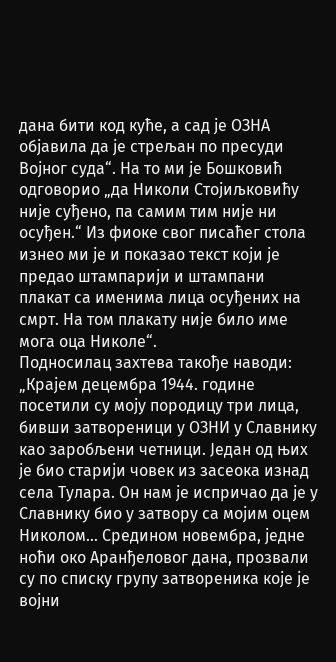дана бити код куће, а сад је ОЗНА објавила да је стрељан по пресуди Војног суда“. На то ми је Бошковић одговорио „да Николи Стојиљковићу није суђено, па самим тим није ни осуђен.“ Из фиоке свог писаћег стола изнео ми је и показао текст који је предао штампарији и штампани плакат са именима лица осуђених на смрт. На том плакату није било име мога оца Николе“.
Подносилац захтева такође наводи: „Крајем децембра 1944. године посетили су моју породицу три лица, бивши затвореници у ОЗНИ у Славнику као заробљени четници. Један од њих је био старији човек из засеока изнад села Тулара. Он нам је испричао да је у Славнику био у затвору са мојим оцем Николом… Средином новембра, једне ноћи око Аранђеловог дана, прозвали су по списку групу затвореника које је војни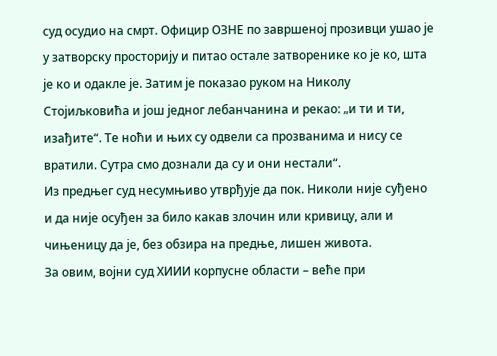суд осудио на смрт. Официр ОЗНЕ по завршеној прозивци ушао је у затворску просторију и питао остале затворенике ко је ко, шта је ко и одакле је. Затим је показао руком на Николу Стојиљковића и још једног лебанчанина и рекао: „и ти и ти, изађите“. Те ноћи и њих су одвели са прозванима и нису се вратили. Сутра смо дознали да су и они нестали“.
Из предњег суд несумњиво утврђује да пок. Николи није суђено и да није осуђен за било какав злочин или кривицу, али и чињеницу да је, без обзира на предње, лишен живота.
За овим, војни суд XИИИ корпусне области – веће при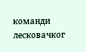команди лесковачког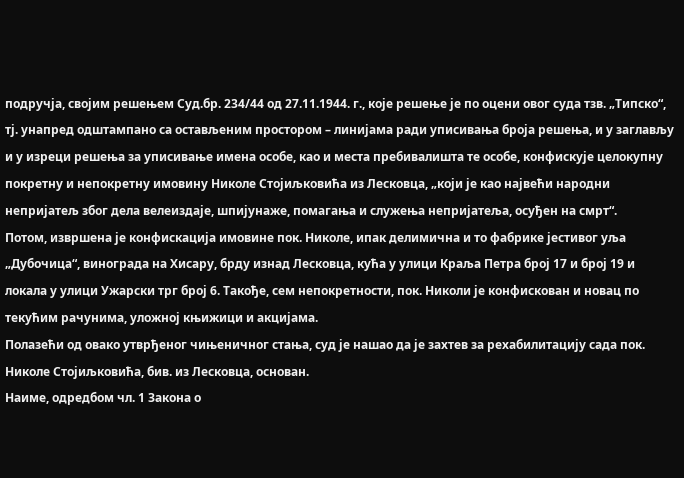подручја, својим решењем Суд.бр. 234/44 од 27.11.1944. г., које решење је по оцени овог суда тзв. „Типско“, тј. унапред одштампано са остављеним простором – линијама ради уписивања броја решења, и у заглављу и у изреци решења за уписивање имена особе, као и места пребивалишта те особе, конфискује целокупну покретну и непокретну имовину Николе Стојиљковића из Лесковца, „који је као највећи народни непријатељ због дела велеиздаје, шпијунаже, помагања и служења непријатеља, осуђен на смрт“.
Потом, извршена је конфискација имовине пок. Николе, ипак делимична и то фабрике јестивог уља „Дубочица“, винограда на Хисару, брду изнад Лесковца, кућа у улици Краља Петра број 17 и број 19 и локала у улици Ужарски трг број 6. Такође, сем непокретности, пок. Николи је конфискован и новац по текућим рачунима, уложној књижици и акцијама.
Полазећи од овако утврђеног чињеничног стања, суд је нашао да је захтев за рехабилитацију сада пок. Николе Стојиљковића, бив. из Лесковца, основан.
Наиме, одредбом чл. 1 Закона о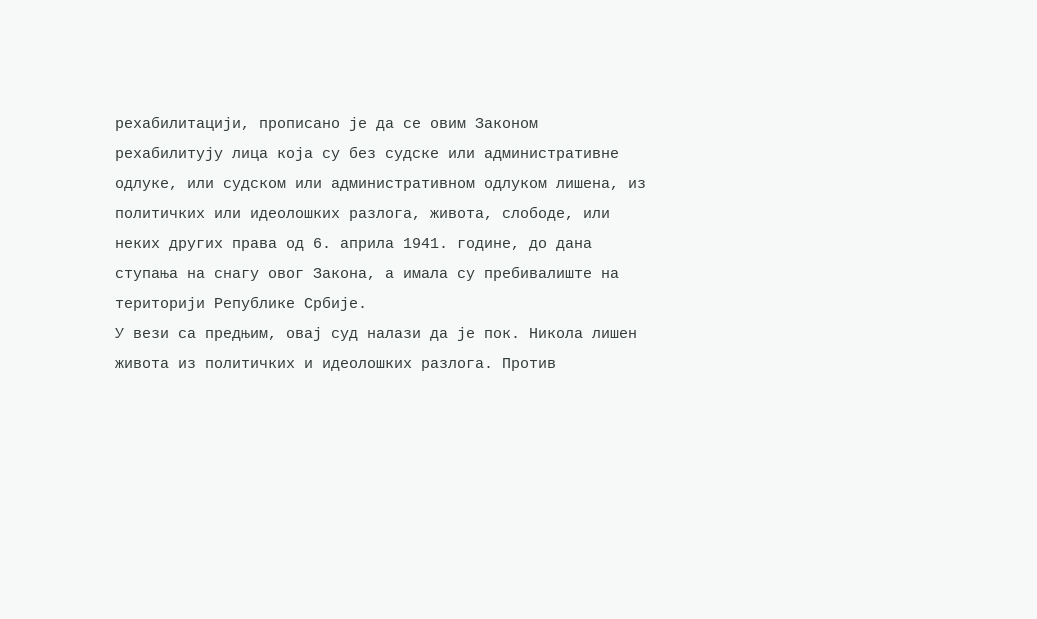рехабилитацији, прописано је да се овим Законом рехабилитују лица која су без судске или административне одлуке, или судском или административном одлуком лишена, из политичких или идеолошких разлога, живота, слободе, или неких других права од 6. априла 1941. године, до дана ступања на снагу овог Закона, а имала су пребивалиште на територији Републике Србије.
У вези са предњим, овај суд налази да је пок. Никола лишен живота из политичких и идеолошких разлога. Против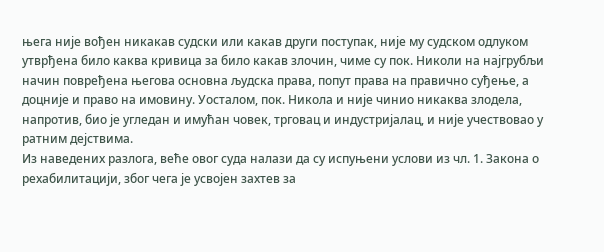њега није вођен никакав судски или какав други поступак, није му судском одлуком утврђена било каква кривица за било какав злочин, чиме су пок. Николи на најгрубљи начин повређена његова основна људска права, попут права на правично суђење, а доцније и право на имовину. Уосталом, пок. Никола и није чинио никаква злодела, напротив, био је угледан и имућан човек, трговац и индустријалац, и није учествовао у ратним дејствима.
Из наведених разлога, веће овог суда налази да су испуњени услови из чл. 1. Закона о рехабилитацији, због чега је усвојен захтев за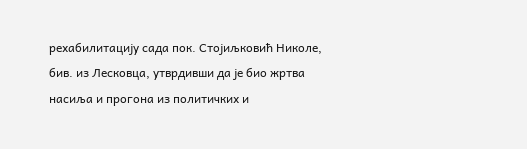рехабилитацију сада пок. Стојиљковић Николе, бив. из Лесковца, утврдивши да је био жртва насиља и прогона из политичких и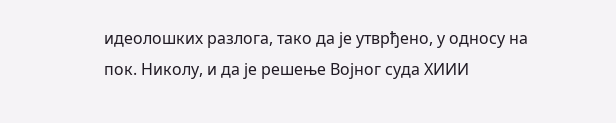идеолошких разлога, тако да је утврђено, у односу на пок. Николу, и да је решење Војног суда XИИИ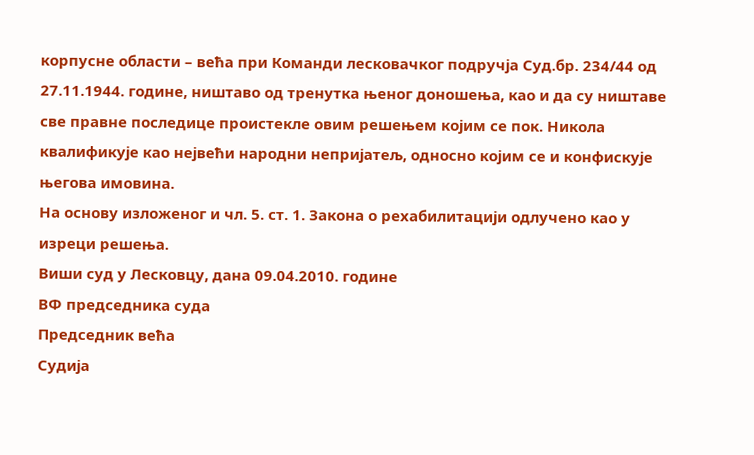корпусне области – већа при Команди лесковачког подручја Суд.бр. 234/44 од 27.11.1944. године, ништаво од тренутка њеног доношења, као и да су ништаве све правне последице проистекле овим решењем којим се пок. Никола квалификује као нејвећи народни непријатељ, односно којим се и конфискује његова имовина.
На основу изложеног и чл. 5. ст. 1. Закона о рехабилитацији одлучено као у изреци решења.
Виши суд у Лесковцу, дана 09.04.2010. године
ВФ председника суда
Председник већа
Судија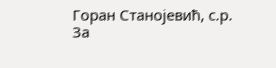Горан Станојевић, с.р.
За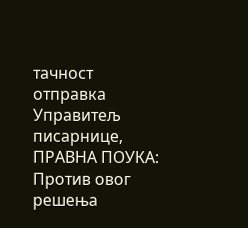тачност отправка
Управитељ писарнице,
ПРАВНА ПОУКА: Против овог решења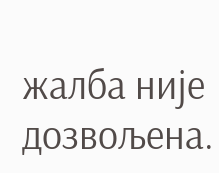жалба није дозвољена.